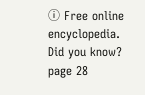ⓘ Free online encyclopedia. Did you know? page 28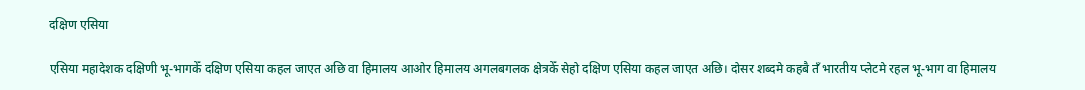दक्षिण एसिया

एसिया महादेशक दक्षिणी भू-भागकेँ दक्षिण एसिया कहल जाएत अछि वा हिमालय आओर हिमालय अगलबगलक क्षेत्रकेँ सेहो दक्षिण एसिया कहल जाएत अछि। दोसर शब्दमे कहबै तँ भारतीय प्लेटमे रहल भू-भाग वा हिमालय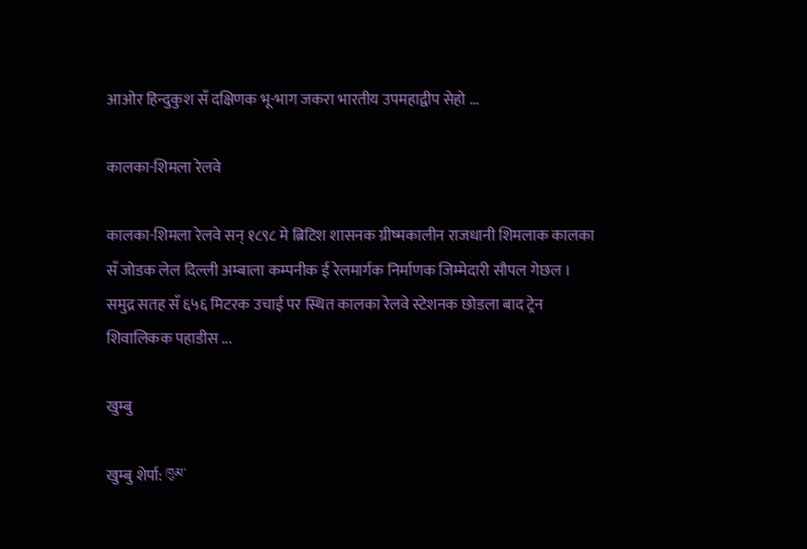आओर हिन्दुकुश सँ दक्षिणक भू-भाग जकरा भारतीय उपमहाद्वीप सेहो ...

कालका-शिमला रेलवे

कालका-शिमला रेलवे सन् १८९८ मे ब्रिटिश शासनक ग्रीष्मकालीन राजधानी शिमलाक कालका सँ जोडक लेल दिल्ली अम्बाला कम्पनीक ई रेलमार्गक निर्माणक जिम्मेदारी सौपल गेछल । समुद्र सतह सँ ६५६ मिटरक उचाई पर स्थित कालका रेलवे स्टेशनक छोडला बाद ट्रेन शिवालिकक पहाडीस ...

खुम्बु

खुम्बु शेर्पा: ཁུམ་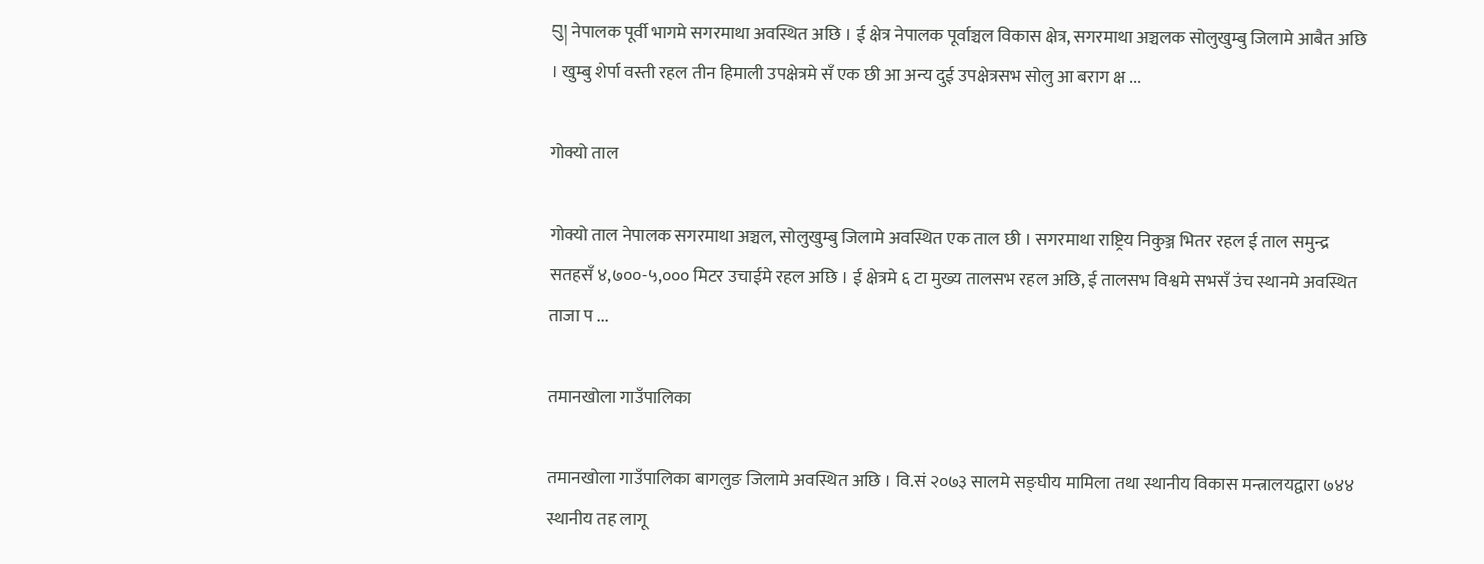བུ། नेपालक पूर्वी भागमे सगरमाथा अवस्थित अछि । ई क्षेत्र नेपालक पूर्वाञ्चल विकास क्षेत्र, सगरमाथा अञ्चलक सोलुखुम्बु जिलामे आबैत अछि । खुम्बु शेर्पा वस्ती रहल तीन हिमाली उपक्षेत्रमे सँ एक छी आ अन्य दुई उपक्षेत्रसभ सोलु आ बराग क्ष ...

गोक्यो ताल

गोक्यो ताल नेपालक सगरमाथा अञ्चल, सोलुखुम्बु जिलामे अवस्थित एक ताल छी । सगरमाथा राष्ट्रिय निकुञ्ज भितर रहल ई ताल समुन्द्र सतहसँ ४,७००-५,००० मिटर उचाईमे रहल अछि । ई क्षेत्रमे ६ टा मुख्य तालसभ रहल अछि, ई तालसभ विश्वमे सभसँ उंच स्थानमे अवस्थित ताजा प ...

तमानखोला गाउँपालिका

तमानखोला गाउँपालिका बागलुङ जिलामे अवस्थित अछि । वि.सं २०७३ सालमे सङ्घीय मामिला तथा स्थानीय विकास मन्त्रालयद्वारा ७४४ स्थानीय तह लागू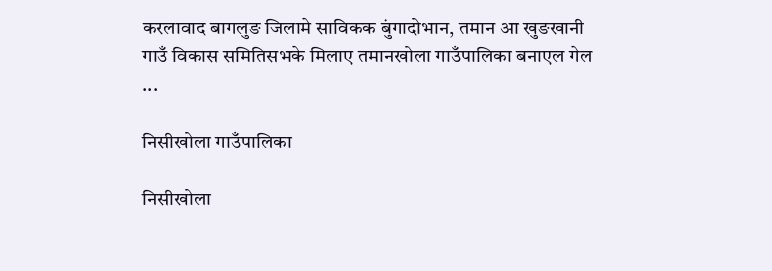करलावाद बागलुङ जिलामे साविकक बुंगादोभान, तमान आ खुङखानी गाउँ विकास समितिसभके मिलाए तमानखोला गाउँपालिका बनाएल गेल ...

निसीखोला गाउँपालिका

निसीखोला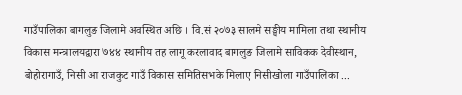गाउँपालिका बागलुङ जिलामे अवस्थित अछि । वि.सं २०७३ सालमे सङ्घीय मामिला तथा स्थानीय विकास मन्त्रालयद्वारा ७४४ स्थानीय तह लागू करलावाद बागलुङ जिलामे साविकक देवीस्थान, बोहोरागाउँ, निसी आ राजकुट गाउँ विकास समितिसभके मिलाए निसीखोला गाउँपालिका ...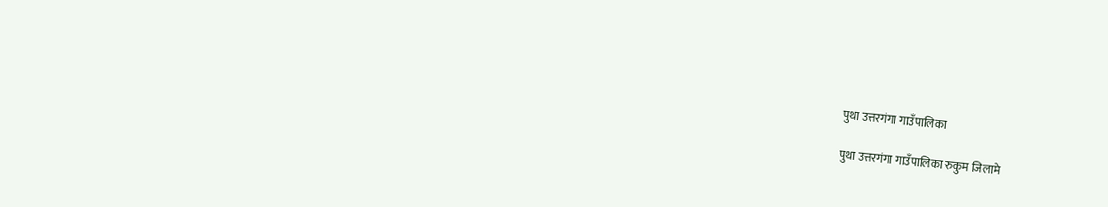पुथा उत्तरगंगा गाउँपालिका

पुथा उत्तरगंगा गाउँपालिका रुकुम जिलामे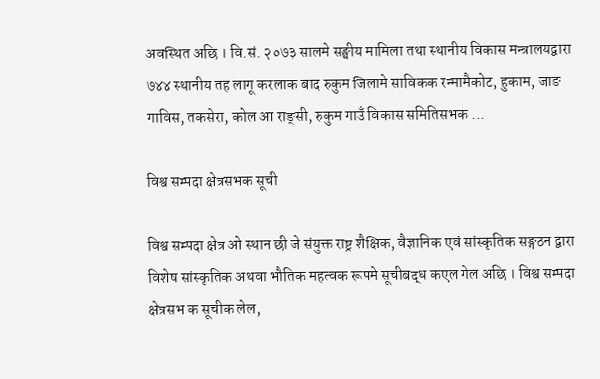अवस्थित अछि । वि.सं. २०७३ सालमे सङ्घीय मामिला तथा स्थानीय विकास मन्त्रालयद्वारा ७४४ स्थानीय तह लागू करलाक बाद रुकुम जिलामे साविकक रन्मामैकोट, हुकाम, जाङ गाविस, तकसेरा, कोल आ राङ्सी, रुकुम गाउँ विकास समितिसभक ...

विश्व सम्पदा क्षेत्रसभक सूची

विश्व सम्पदा क्षेत्र ओ स्थान छी जे संयुक्त राष्ट्र शैक्षिक, वैज्ञानिक एवं सांस्कृतिक सङ्गठन द्वारा विशेष सांस्कृतिक अथवा भौतिक महत्वक रूपमे सूचीबद्ध कएल गेल अछि । विश्व सम्पदा क्षेत्रसभ क सूचीक लेल,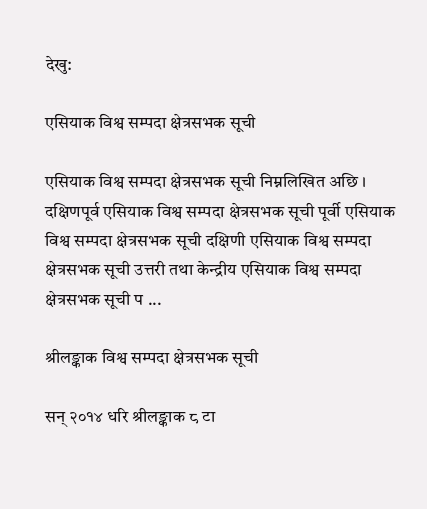देखु:

एसियाक विश्व सम्पदा क्षेत्रसभक सूची

एसियाक विश्व सम्पदा क्षेत्रसभक सूची निम्नलिखित अछि । दक्षिणपूर्व एसियाक विश्व सम्पदा क्षेत्रसभक सूची पूर्वी एसियाक विश्व सम्पदा क्षेत्रसभक सूची दक्षिणी एसियाक विश्व सम्पदा क्षेत्रसभक सूची उत्तरी तथा केन्द्रीय एसियाक विश्व सम्पदा क्षेत्रसभक सूची प ...

श्रीलङ्काक विश्व सम्पदा क्षेत्रसभक सूची

सन् २०१४ धरि श्रीलङ्काक ८ टा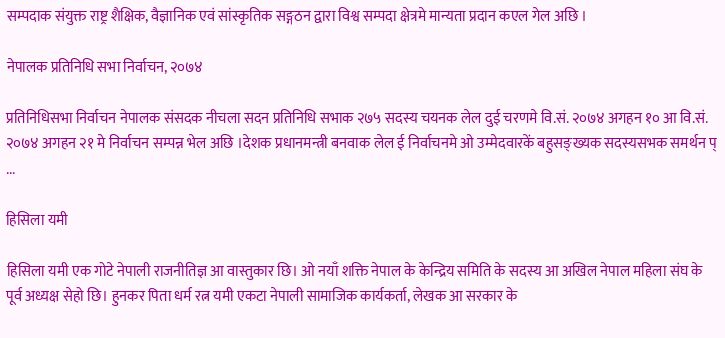सम्पदाक संयुक्त राष्ट्र शैक्षिक, वैज्ञानिक एवं सांस्कृतिक सङ्गठन द्वारा विश्व सम्पदा क्षेत्रमे मान्यता प्रदान कएल गेल अछि ।

नेपालक प्रतिनिधि सभा निर्वाचन, २०७४

प्रतिनिधिसभा निर्वाचन नेपालक संसदक नीचला सदन प्रतिनिधि सभाक २७५ सदस्य चयनक लेल दुई चरणमे वि.सं. २०७४ अगहन १० आ वि.सं. २०७४ अगहन २१ मे निर्वाचन सम्पन्न भेल अछि ।देशक प्रधानमन्त्री बनवाक लेल ई निर्वाचनमे ओ उम्मेदवारकें बहुसङ्ख्यक सदस्यसभक समर्थन प् ...

हिसिला यमी

हिसिला यमी एक गोटे नेपाली राजनीतिज्ञ आ वास्तुकार छि। ओ नयाँ शक्ति नेपाल के केन्द्रिय समिति के सदस्य आ अखिल नेपाल महिला संघ के पूर्व अध्यक्ष सेहो छि। हुनकर पिता धर्म रत्न यमी एकटा नेपाली सामाजिक कार्यकर्ता, लेखक आ सरकार के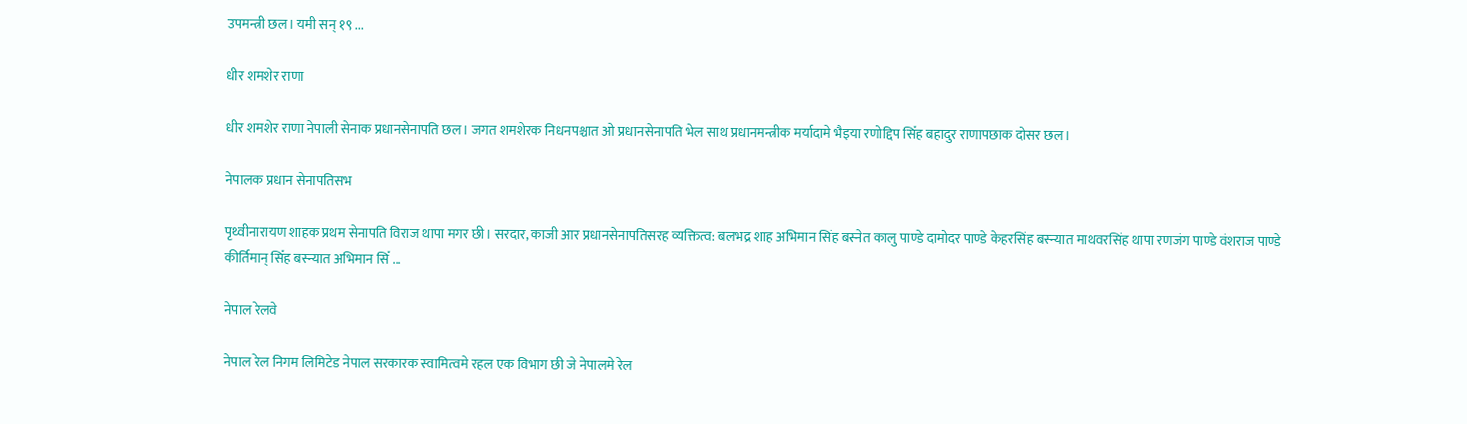उपमन्त्री छल। यमी सन् १९ ...

धीर शमशेर राणा

धीर शमशेर राणा नेपाली सेनाक प्रधानसेनापति छल। जगत शमशेरक निधनपश्चात ओ प्रधानसेनापति भेल साथ प्रधानमन्त्रीक मर्यादामे भैइया रणोद्दिप सिँह बहादुर राणापछाक दोसर छल।

नेपालक प्रधान सेनापतिसभ

पृथ्वीनारायण शाहक प्रथम सेनापति विराज थापा मगर छी। सरदार, काजी आर प्रधानसेनापतिसरह व्यक्तित्व: बलभद्र शाह अभिमान सिंह बस्नेत कालु पाण्डे दामोदर पाण्डे केहरसिंह बस्न्यात माथवरसिंह थापा रणजंग पाण्डे वंशराज पाण्डे कीर्तिमान् सिँह बस्न्यात अभिमान सिँ ...

नेपाल रेलवे

नेपाल रेल निगम लिमिटेड नेपाल सरकारक स्वामित्वमे रहल एक विभाग छी जे नेपालमे रेल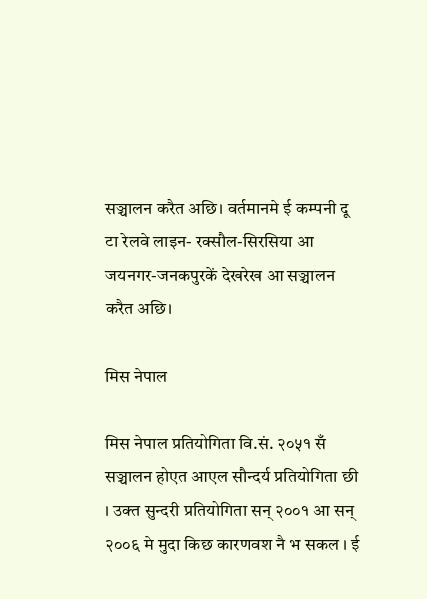सञ्चालन करैत अछि। वर्तमानमे ई कम्पनी दू टा रेलवे लाइन- रक्सौल-सिरसिया आ जयनगर-जनकपुरकें देखरेख आ सञ्चालन करैत अछि।

मिस नेपाल

मिस नेपाल प्रतियोगिता वि.सं. २०५१ सँ सञ्चालन होएत आएल सौन्दर्य प्रतियोगिता छी । उक्त सुन्दरी प्रतियोगिता सन् २००१ आ सन् २००६ मे मुदा किछ कारणवश नै भ सकल । ई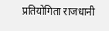प्रतियोगिता राजधानी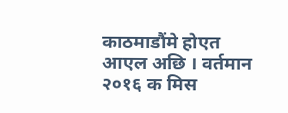काठमाडौंमे होएत आएल अछि । वर्तमान २०१६ क मिस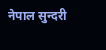नेपाल सुन्दरी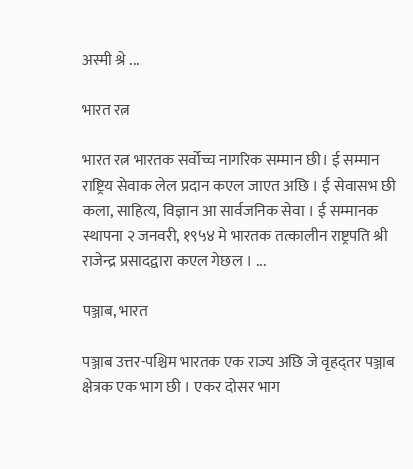अस्मी श्रे ...

भारत रत्न

भारत रत्न भारतक सर्वोच्च नागरिक सम्मान छी। ई सम्मान राष्ट्रिय सेवाक लेल प्रदान कएल जाएत अछि । ई सेवासभ छी कला, साहित्य, विज्ञान आ सार्वजनिक सेवा । ई सम्मानक स्थापना २ जनवरी, १९५४ मे भारतक तत्कालीन राष्ट्रपति श्री राजेन्द्र प्रसादद्वारा कएल गेछल । ...

पञ्जाब, भारत

पञ्जाब उत्तर-पश्चिम भारतक एक राज्य अछि जे वृहद्तर पञ्जाब क्षेत्रक एक भाग छी । एकर दोसर भाग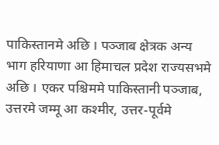पाकिस्तानमे अछि । पञ्जाब क्षेत्रक अन्य भाग हरियाणा आ हिमाचल प्रदेश राज्यसभमे अछि । एकर पश्चिममे पाकिस्तानी पञ्जाब, उत्तरमे जम्मू आ कश्मीर, उत्तर-पूर्वमे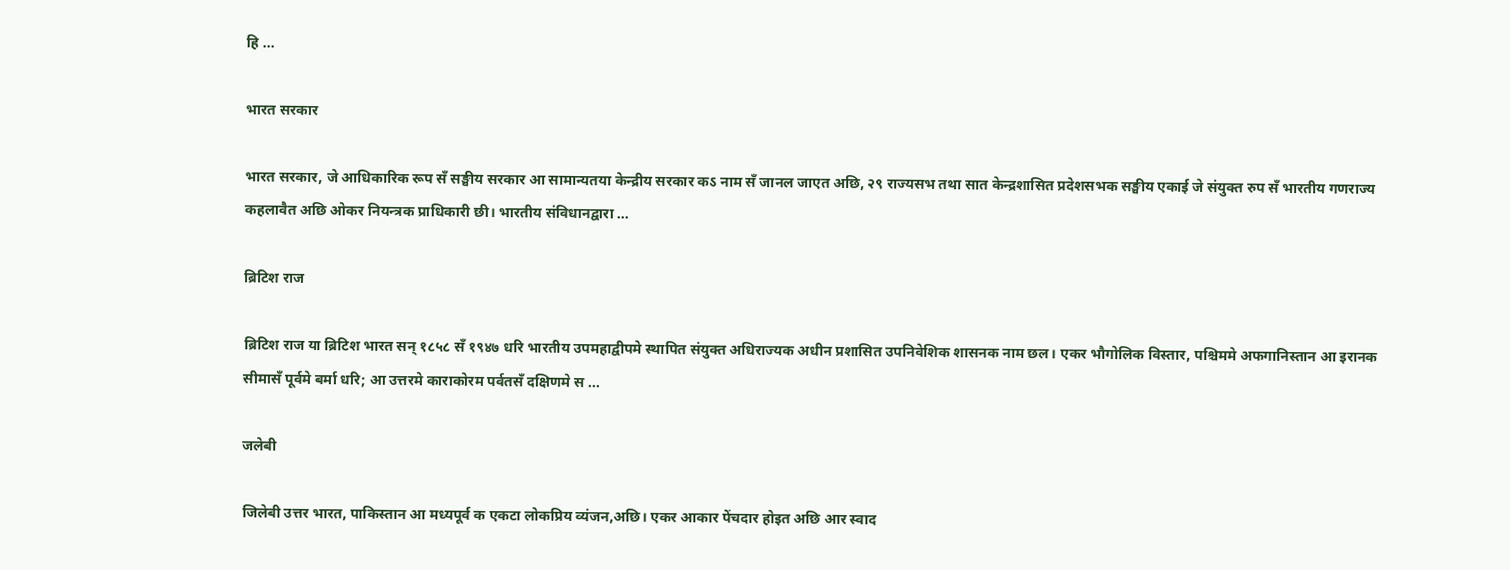हि ...

भारत सरकार

भारत सरकार, जे आधिकारिक रूप सँ सङ्घीय सरकार आ सामान्यतया केन्द्रीय सरकार कऽ नाम सँ जानल जाएत अछि, २९ राज्यसभ तथा सात केन्द्रशासित प्रदेशसभक सङ्घीय एकाई जे संयुक्त रुप सँ भारतीय गणराज्य कहलावैत अछि ओकर नियन्त्रक प्राधिकारी छी। भारतीय संविधानद्वारा ...

ब्रिटिश राज

ब्रिटिश राज या ब्रिटिश भारत सन् १८५८ सँ १९४७ धरि भारतीय उपमहाद्वीपमे स्थापित संयुक्त अधिराज्यक अधीन प्रशासित उपनिवेशिक शासनक नाम छल। एकर भौगोलिक विस्तार, पश्चिममे अफगानिस्तान आ इरानक सीमासँ पूर्वमे बर्मा धरि; आ उत्तरमे काराकोरम पर्वतसँ दक्षिणमे स ...

जलेबी

जिलेबी उत्तर भारत, पाकिस्तान आ मध्यपूर्व क एकटा लोकप्रिय व्यंजन,अछि। एकर आकार पेंचदार होइत अछि आर स्वाद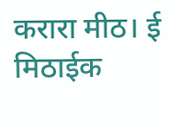करारा मीठ। ई मिठाईक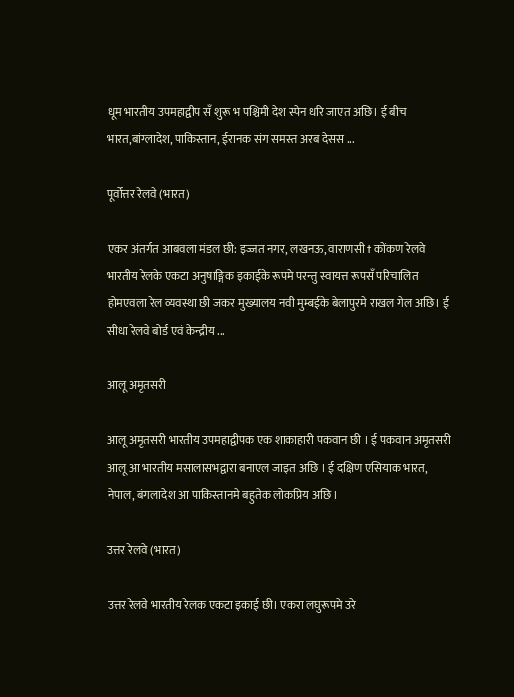धूम भारतीय उपमहाद्वीप सँ शुरू भ पश्चिमी देश स्पेन धरि जाएत अछि। ई बीच भारत,बांग्लादेश, पाकिस्तान, ईरानक संग समस्त अरब देसस ...

पूर्वोत्तर रेलवे (भारत)

एकर अंतर्गत आबवला मंडल छी: इज्जत नगर, लखनऊ, वाराणसी † कोंकण रेलवे भारतीय रेलके एकटा अनुषाङ्गिक इकाईके रूपमे परन्तु स्वायत्त रूपसँ परिचालित होमएवला रेल व्यवस्था छी जकर मुख्यालय नवी मुम्बईके बेलापुरमे राखल गेल अछि। ई सीधा रेलवे बोर्ड एवं केन्द्रीय ...

आलू अमृतसरी

आलू अमृतसरी भारतीय उपमहाद्वीपक एक शाकाहारी पकवान छी । ई पकवान अमृतसरी आलू आ भारतीय मसालासभद्वारा बनाएल जाइत अछि । ई दक्षिण एसियाक भारत, नेपाल, बंगलादेश आ पाकिस्तानमे बहुतेक लोकप्रिय अछि ।

उत्तर रेलवे (भारत)

उत्तर रेलवे भारतीय रेलक एकटा इकाई छी। एकरा लघुरूपमे उरे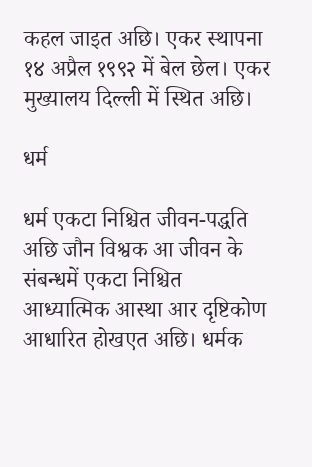कहल जाइत अछि। एकर स्थापना १४ अप्रैल १९९२ में बेल छेल। एकर मुख्यालय दिल्ली में स्थित अछि।

धर्म

धर्म एकटा निश्चित जीवन-पद्धति अछि जौन विश्वक आ जीवन के संबन्धमें एकटा निश्चित आध्यात्मिक आस्था आर दृष्टिकोण आधारित होखएत अछि। धर्मक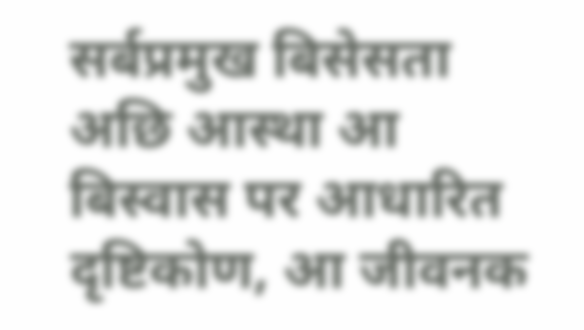सर्बप्रमुख बिसेसता अछि आस्था आ बिस्वास पर आधारित दृष्टिकोण, आ जीवनक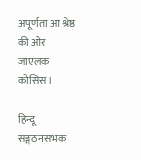अपूर्णता आ श्रेष्ठ की ओर जाएलक कोसिस।

हिन्दू सङ्गठनसभक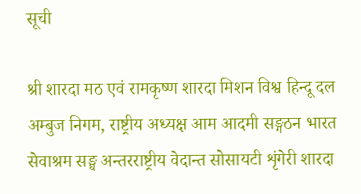सूची

श्री शारदा मठ एवं रामकृष्ण शारदा मिशन विश्व हिन्दू दल अम्बुज निगम, राष्ट्रीय अध्यक्ष आम आदमी सङ्गठन भारत सेवाश्रम सङ्घ अन्तरराष्ट्रीय वेदान्त सोसायटी शृंगेरी शारदा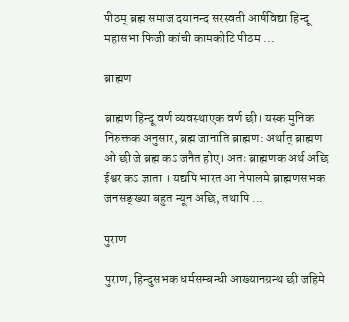पीठम् ब्रह्म समाज दयानन्द सरस्वती आर्षविद्या हिन्दू महासभा फिजी कांची कामकोटि पीठम ...

ब्राह्मण

ब्राह्मण हिन्दू वर्ण व्‍यवस्‍थाएक वर्ण छी। यस्क मुनिक निरुक्तक अनुसार, ब्रह्म जानाति ब्राह्मण: अर्थात् ब्राह्मण ओ छी जे ब्रह्म कऽ जनैत होए। अतः ब्राह्मणक अर्थ अछि ईश्वर कऽ ज्ञाता । यद्यपि भारत आ नेपालमे ब्राह्मणसभक जनसङ्ख्या बहुत न्यून अछि, तथापि ...

पुराण

पुराण, हिन्दुसभक धर्मसम्बन्धी आख्यानग्रन्थ छी जहिमे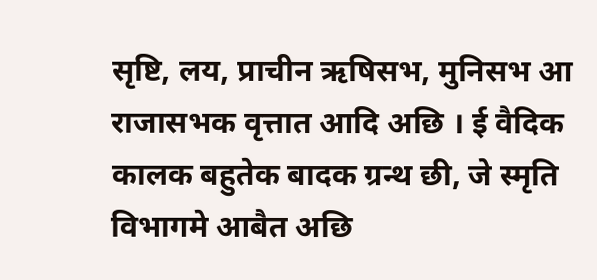सृष्टि, लय, प्राचीन ऋषिसभ, मुनिसभ आ राजासभक वृत्तात आदि अछि । ई वैदिक कालक बहुतेक बादक ग्रन्थ छी, जे स्मृति विभागमे आबैत अछि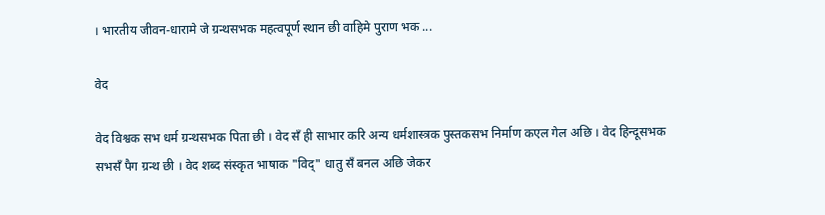। भारतीय जीवन-धारामे जे ग्रन्थसभक महत्वपूर्ण स्थान छी वाहिमे पुराण भक ...

वेद

वेद विश्वक सभ धर्म ग्रन्थसभक पिता छी । वेद सँ ही साभार करि अन्य धर्मशास्त्रक पुस्तकसभ निर्माण कएल गेल अछि । वेद हिन्दूसभक सभसँ पैग ग्रन्थ छी । वेद शब्द संस्कृत भाषाक "विद्" धातु सँ बनल अछि जेकर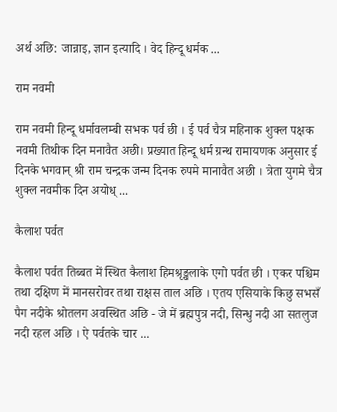अर्थ अछि: जान्नाइ, ज्ञान इत्यादि । वेद हिन्दू धर्मक ...

राम नवमी

राम नवमी हिन्दू धर्मावलम्बी सभक पर्व छी । ई पर्व चैत्र महिनाक शुक्ल पक्षक नवमी तिथीक दिन मनावैत अछी। प्रख्यात हिन्दू धर्म ग्रन्थ रामायणक अनुसार ई दिनके भगवान् श्री राम चन्द्रक जन्म दिनक रुपमे मानावैत अछी । त्रेता युगमे चैत्र शुक्ल नवमीक दिन अयोध् ...

कैलाश पर्वत

कैलाश पर्वत तिब्बत में स्थित कैलाश हिमश्रृङ्खलाके एगो पर्वत छी । एकर पश्चिम तथा दक्षिण में मानसरोवर तथा राक्षस ताल अछि । एतय एसियाके किछु सभसँ पैग नदीके श्रोतलग अवस्थित अछि - जे में ब्रह्मपुत्र नदी, सिन्धु नदी आ सतलुज नदी रहल अछि । ऐ पर्वतके चार ...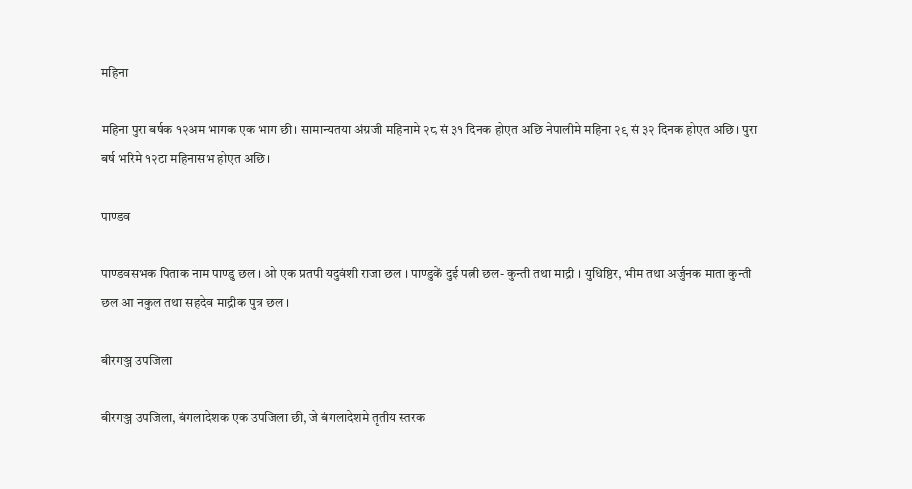महिना

महिना पुरा बर्षक १२अम भागक एक भाग छी। सामान्यतया अंग्रजी महिनामे २८ सं ३१ दिनक होएत अछि नेपालीमे महिना २९ सं ३२ दिनक होएत अछि। पुरा बर्ष भरिमे १२टा महिनासभ होएत अछि।

पाण्डव

पाण्डवसभक पिताक नाम पाण्डु छल । ओ एक प्रतपी यदुवंशी राजा छल । पाण्डुकें दुई पत्नी छल- कुन्ती तथा माद्री । युधिष्ठिर, भीम तथा अर्जुनक माता कुन्ती छल आ नकुल तथा सहदेव माद्रीक पुत्र छल ।

बीरगञ्ज उपजिला

बीरगञ्ज उपजिला, बंगलादेशक एक उपजिला छी, जे बंगलादेशमे तृतीय स्तरक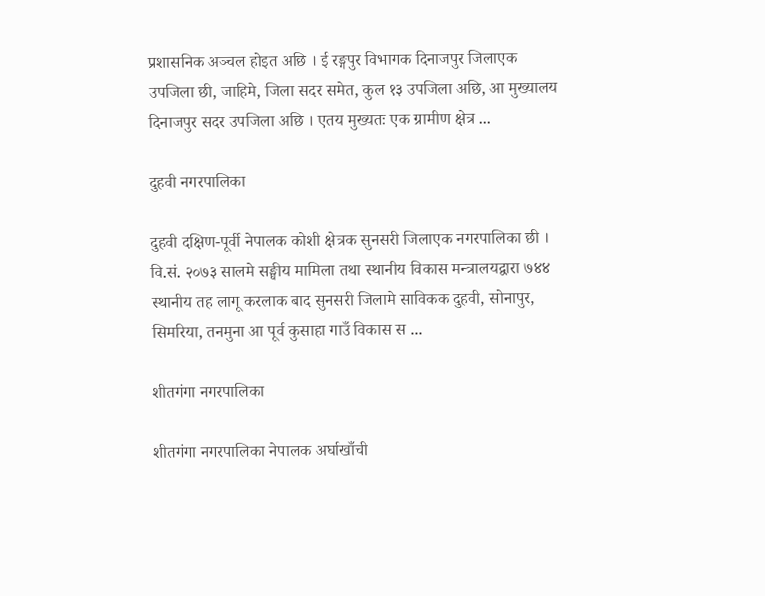प्रशासनिक अञ्चल होइत अछि । ई रङ्गपुर विभागक दिनाजपुर जिलाएक उपजिला छी, जाहिमे, जिला सदर समेत, कुल १३ उपजिला अछि, आ मुख्यालय दिनाजपुर सदर उपजिला अछि । एतय मुख्यतः एक ग्रामीण क्षेत्र ...

दुहवी नगरपालिका

दुहवी दक्षिण-पूर्वी नेपालक कोशी क्षेत्रक सुनसरी जिलाएक नगरपालिका छी । वि.सं. २०७३ सालमे सङ्घीय मामिला तथा स्थानीय विकास मन्त्रालयद्वारा ७४४ स्थानीय तह लागू करलाक बाद सुनसरी जिलामे साविकक दुहवी, सोनापुर, सिमरिया, तनमुना आ पूर्व कुसाहा गाउँ विकास स ...

शीतगंगा नगरपालिका

शीतगंगा नगरपालिका नेपालक अर्घाखाँची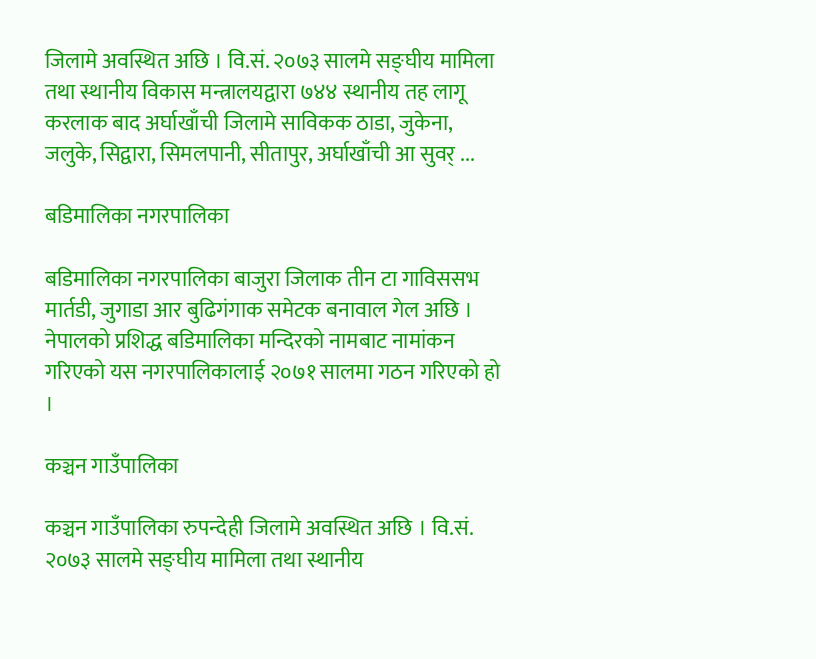जिलामे अवस्थित अछि । वि.सं. २०७३ सालमे सङ्घीय मामिला तथा स्थानीय विकास मन्त्रालयद्वारा ७४४ स्थानीय तह लागू करलाक बाद अर्घाखाँची जिलामे साविकक ठाडा, जुकेना, जलुके, सिद्वारा, सिमलपानी, सीतापुर, अर्घाखाँची आ सुवर् ...

बडिमालिका नगरपालिका

बडिमालिका नगरपालिका बाजुरा जिलाक तीन टा गाविससभ मार्तडी, जुगाडा आर बुढिगंगाक समेटक बनावाल गेल अछि । नेपालको प्रशिद्ध बडिमालिका मन्दिरको नामबाट नामांकन गरिएको यस नगरपालिकालाई २०७१ सालमा गठन गरिएको हो ।

कञ्चन गाउँपालिका

कञ्चन गाउँपालिका रुपन्देही जिलामे अवस्थित अछि । वि.सं. २०७३ सालमे सङ्घीय मामिला तथा स्थानीय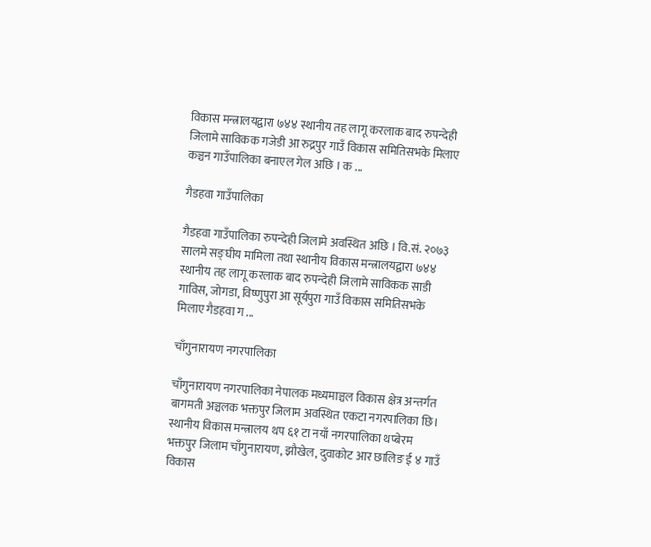विकास मन्त्रालयद्वारा ७४४ स्थानीय तह लागू करलाक बाद रुपन्देही जिलामे साविकक गजेडी आ रुद्रपुर गाउँ विकास समितिसभके मिलाए कञ्चन गाउँपालिका बनाएल गेल अछि । क ...

गैडहवा गाउँपालिका

गैडहवा गाउँपालिका रुपन्देही जिलामे अवस्थित अछि । वि.सं. २०७३ सालमे सङ्घीय मामिला तथा स्थानीय विकास मन्त्रालयद्वारा ७४४ स्थानीय तह लागू करलाक बाद रुपन्देही जिलामे साविकक साडी गाविस, जोगडा, विष्णुपुरा आ सूर्यपुरा गाउँ विकास समितिसभके मिलाए गैडहवा ग ...

चाँगुनारायण नगरपालिका

चाँगुनारायण नगरपालिका नेपालक मध्यमाञ्चल विकास क्षेत्र अन्तर्गत बागमती अञ्चलक भक्तपुर जिलाम अवस्थित एकटा नगरपालिका छि। स्थानीय विकास मन्त्रालय थप ६१ टा नयाँ नगरपालिका थप्बेरम भक्तपुर जिलाम चाँगुनारायण, झौखेल, दुवाकोट आर छालिङ ई ४ गाउँ विकास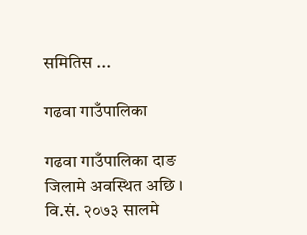समितिस ...

गढवा गाउँपालिका

गढवा गाउँपालिका दाङ जिलामे अवस्थित अछि । वि.सं. २०७३ सालमे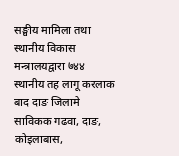सङ्घीय मामिला तथा स्थानीय विकास मन्त्रालयद्वारा ७४४ स्थानीय तह लागू करलाक बाद दाङ जिलामे साविकक गढवा, दाङ, कोइलाबास,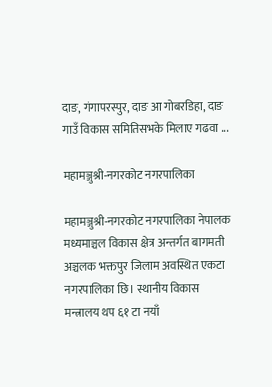दाङ, गंगापरस्पुर, दाङ आ गोबरडिहा, दाङ गाउँ विकास समितिसभके मिलाए गढवा ...

महामञ्जुश्री-नगरकोट नगरपालिका

महामञ्जुश्री-नगरकोट नगरपालिका नेपालक मध्यमाञ्चल विकास क्षेत्र अन्तर्गत बागमती अञ्चलक भक्तपुर जिलाम अवस्थित एकटा नगरपालिका छि। स्थानीय विकास मन्त्रालय थप ६१ टा नयाँ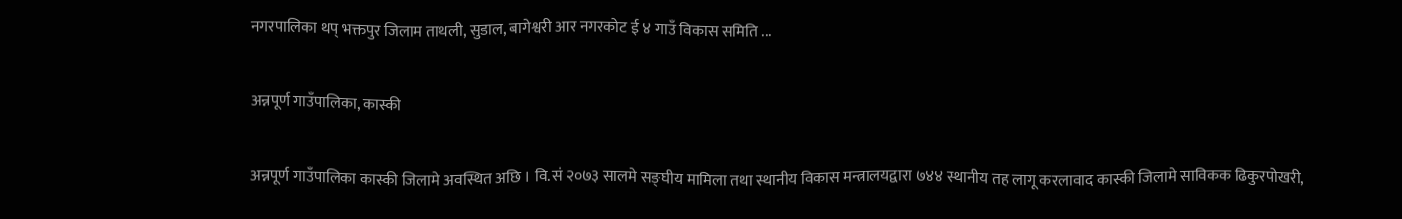नगरपालिका थप् भक्तपुर जिलाम ताथली, सुडाल, बागेश्वरी आर नगरकोट ई ४ गाउँ विकास समिति ...

अन्नपूर्ण गाउँपालिका, कास्की

अन्नपूर्ण गाउँपालिका कास्की जिलामे अवस्थित अछि । वि.सं २०७३ सालमे सङ्घीय मामिला तथा स्थानीय विकास मन्त्रालयद्वारा ७४४ स्थानीय तह लागू करलावाद कास्की जिलामे साविकक ढिकुरपोखरी,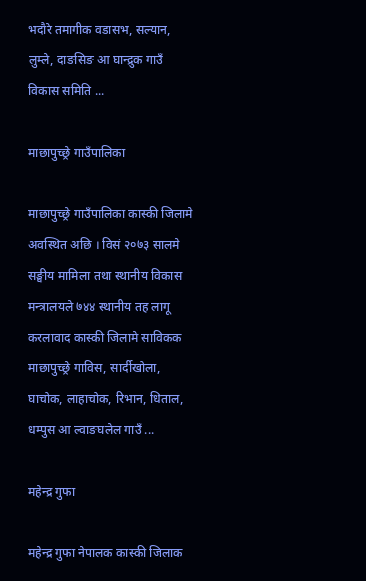भदौरे तमागीक वडासभ, सल्यान, लुम्ले, दाङसिङ आ घान्द्रुक गाउँ विकास समिति ...

माछापुच्छ्रे गाउँपालिका

माछापुच्छ्रे गाउँपालिका कास्की जिलामे अवस्थित अछि । विसं २०७३ सालमे सङ्घीय मामिला तथा स्थानीय विकास मन्त्रालयले ७४४ स्थानीय तह लागू करलावाद कास्की जिलामे साविकक माछापुच्छ्रे गाविस, सार्दीखोला, घाचोक, लाहाचोक, रिभान, धिताल, धम्पुस आ ल्वाङघलेल गाउँ ...

महेन्द्र गुफा

महेन्द्र गुफा नेपालक कास्की जिलाक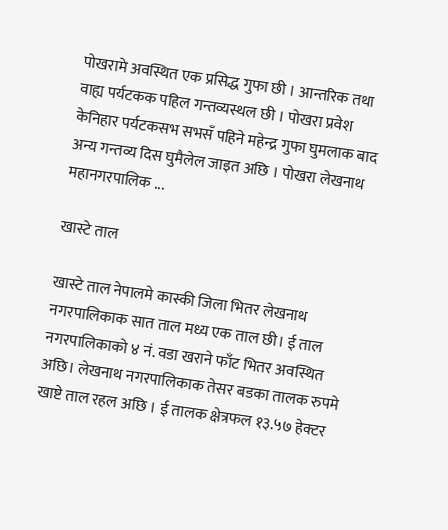पोखरामे अवस्थित एक प्रसिद्ध गुफा छी । आन्तरिक तथा वाह्य पर्यटकक पहिल गन्तव्यस्थल छी । पोखरा प्रवेश केनिहार पर्यटकसभ सभसँ पहिने महेन्द्र गुफा घुमलाक बाद अन्य गन्तव्य दिस घुमैलेल जाइत अछि । पोखरा लेखनाथ महानगरपालिक ...

खास्टे ताल

खास्टे ताल नेपालमे कास्की जिला भितर लेखनाथ नगरपालिकाक सात ताल मध्य एक ताल छी। ई ताल नगरपालिकाको ४ नं. वडा खराने फाँट भितर अवस्थित अछि। लेखनाथ नगरपालिकाक तेसर बडका तालक रुपमे खाष्टे ताल रहल अछि । ई तालक क्षेत्रफल १३.५७ हेक्टर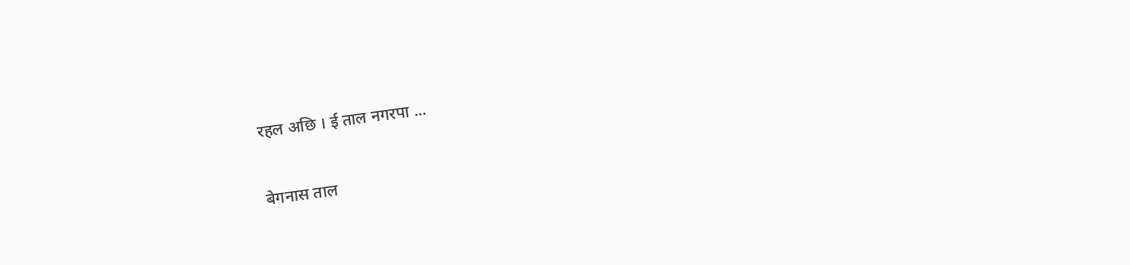रहल अछि । ई ताल नगरपा ...

बेगनास ताल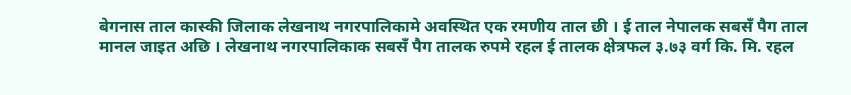बेगनास ताल कास्की जिलाक लेखनाथ नगरपालिकामे अवस्थित एक रमणीय ताल छी । ई ताल नेपालक सबसँ पैग ताल मानल जाइत अछि । लेखनाथ नगरपालिकाक सबसँ पैग तालक रुपमे रहल ई तालक क्षेत्रफल ३.७३ वर्ग कि. मि. रहल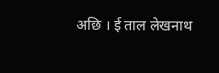अछि । ई ताल लेखनाथ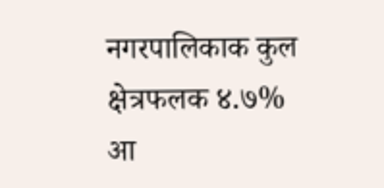नगरपालिकाक कुल क्षेत्रफलक ४.७% आ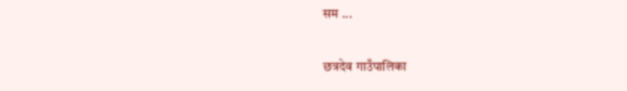सम ...

छत्रदेव गाउँपालिका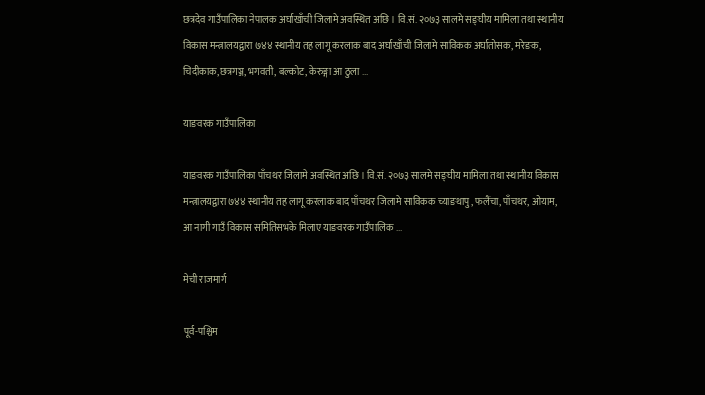छत्रदेव गाउँपालिका नेपालक अर्घाखाँची जिलामे अवस्थित अछि । वि.सं. २०७३ सालमे सङ्घीय मामिला तथा स्थानीय विकास मन्त्रालयद्वारा ७४४ स्थानीय तह लागू करलाक बाद अर्घाखाँची जिलामे साविकक अर्घातोसक, मरेङक, चिदीकाक, छत्रगञ्ज, भगवती, बल्कोट, केरुङ्गा आ ठुला ...

याङवरक गाउँपालिका

याङवरक गाउँपालिका पाँचथर जिलामे अवस्थित अछि । वि.सं. २०७३ सालमे सङ्घीय मामिला तथा स्थानीय विकास मन्त्रालयद्वारा ७४४ स्थानीय तह लागू करलाक बाद पाँचथर जिलामे साविकक च्याङथापु, फलैंचा, पाँचथर, ओयाम, आ नागी गाउँ विकास समितिसभके मिलाए याङवरक गाउँपालिक ...

मेची राजमार्ग

पूर्व-पश्चिम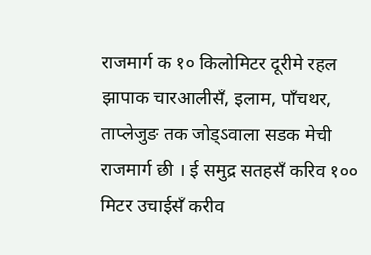राजमार्ग क १० किलोमिटर दूरीमे रहल झापाक चारआलीसँ, इलाम, पाँचथर, ताप्लेजुङ तक जोड्ऽवाला सडक मेची राजमार्ग छी । ई समुद्र सतहसँ करिव १०० मिटर उचाईसँ करीव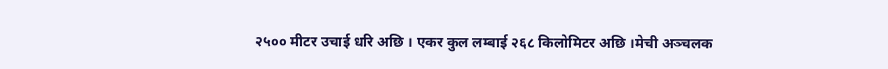२५०० मीटर उचाई धरि अछि । एकर कुल लम्बाई २६८ किलोमिटर अछि ।मेची अञ्चलक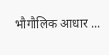भौगौलिक आधार ...